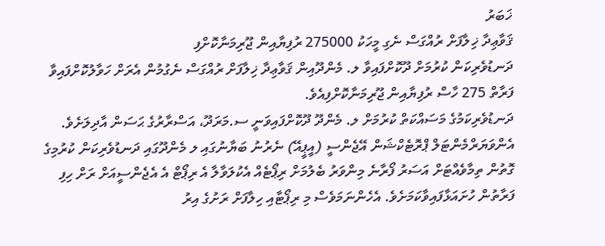ޚަބަރު
ޤަވާޢިދާ ޚިލާފަށް ރުއްގަސް ނެގި މީހަކު 275000 ރުފިޔާއިން ޖޫރިމަނާކޮށްފި
ދަނޑުވެރިކަން ކުރުމަށް ދޫކޮށްފައިވާ ލ. މެންދޫއިން ޤަވާޢިދާ ޚިލާފަށް ރުއްގަސް ނެގުމުން އެރަށް ހަވާލުކޮށްފައިވާ ފަރާތް 275 ހާސް ރުފިޔާއިން ޖޫރިމަނާކޮށްފިއެވެ.
ދަނޑުވެރިކަމުގެ މަސައްކަތް ކުރުމަށް ލ. މެންދޫ ދޫކޮށްފައިވަނީ ސ.މަރަދޫ، އަސްރާރުގެ ޙަސަން އާދިލަށެވެ.
އެންވަޔަރްމެންޓަލް ޕްރޮޓެކްޝަން އޭޖެންސީ (އީޕީއޭ) ނެރުނު ބަޔާނުގައި ލ މެންދޫގައި ދަނޑުވެރިކަން ކުރުމިގެ ގޮތުން ތިމާވެއްޓަށް އަސަރު ފޯރާނެ މިންވަރު ބެލުމަށް ރިޕޯޓެއް އެކުލަވާލާ އެ ރިޕޯޓް އެ އެޖެންސީއަށް ރަށް ހިފި ފަރާތުން ހުށައަޅާފައިވާކަމަށެވެ. އެހެންނަމަވެސް މި ރިޕޯޓާއި ހިލާފަށް ރަށުގެ އިރު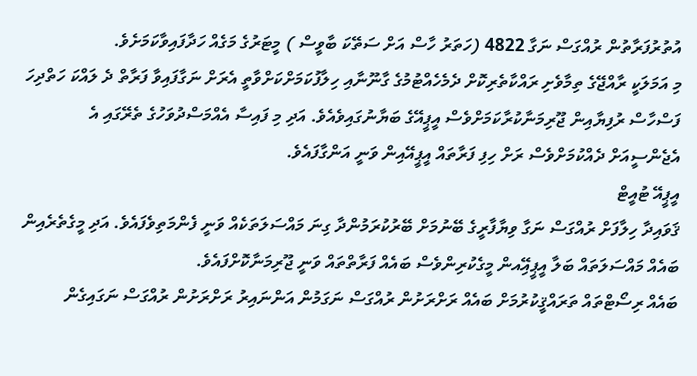އުތުރުފަރާތުން ރުއްގަސް ނަގާ 4822 (ހަތަރު ހާސް އަށް ސަތޭކަ ބާވީސް ) މީޓަރުގެ މަގެއް ހަދާފައިވާކަމަށެވެ.
މި އަމަލަކީ ރާއްޖޭގެ ތިމާވެށި ރައްކާތެރިކޮށް ދެމެހެއްޓުމުގެ ގާނޫނާއި ހިލާފުކަމަށްކަށްވާތީ އެރަށް ނަގާފައިވާ ފަރާތް ދެ ލައްކަ ހަތްދިހަ ފަސްހާސް ރުފިޔާއިން ޖޫރިމަނާކުރާކަމަށްވެސް އީޕީއޭގެ ބަޔާނުގައިވެއެވެ. އަދި މި ފައިސާ އެއްމަސްދުވަހުގެ ތެރޭގައި އެ އެޖެންސީއަށް ދެއްކުމަށްވެސް ރަށް ހިފި ފަރާތައް އީޕީއޭއިން ވަނީ އަންގާފައެވެ.
އީޕީއޭ ޓުއީޓް
ޤަވައިދާ ހިލާފަށް ރުއްގަސް ނަގާ ވިޔާފާރީގެ ބޭނުމަށް ބޭރުކުރަމުންދާ ގިނަ މައްސަލަތަކެއް ވަނީ ފެންމަތިވެފައެވެ. އަދި މީގެތެރެއިން ބައެއް މައްސަލަތައް ބަލާ އީޕީއޭިއން މީގެކުރިންވެސް ބައެއް ފަރާތްތައް ވަނީ ޖޫރިމަނާކޮށްފައެވެ.
ބައެއް ރިސޯޓްތައް ތަރައްޤީކުރުމަށް ބައެއް ރަށްރަށުން ރުއްގަސް ނަގަމުން އަންނައިރު ރަށްރަށުން ރުއްގަސް ނަގައިގެން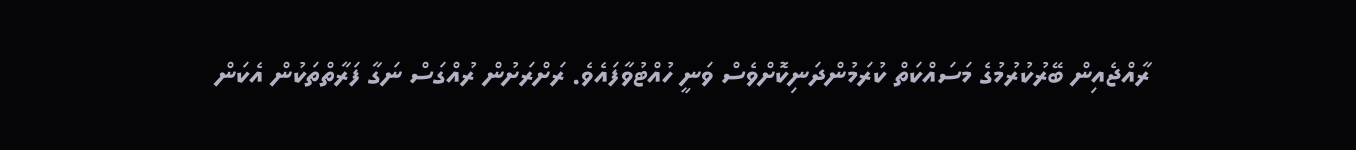ރާއްޖެއިން ބޭރުކުރުމުގެ މަސައްކަތް ކުރަމުންދަނިކޮށްވެސް ވަނީ ހުއްޓުވާފައެވެ. ރަށްރަށުން ރުއްގަސް ނަގާ ފަރާތްތަކުން އެކަން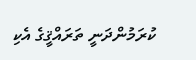ކުރަމުންދަނީ ތަރައްޤީގެ އެކި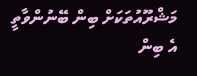މަޝްރޫއުތަކަށް ބިން ބޭނުންވާތީ އެ ބިން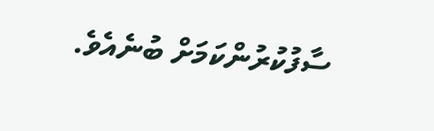ސާފުކުރުންކަމަށް ބުނެއެވެ.